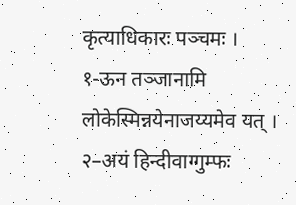कृत्याधिकारः पञ्चमः ।
१-ऊन तञ्जानामि लोकेस्मिन्नयेनाजय्यमेव यत् ।
२–अयं हिन्दीवाग्गुम्फः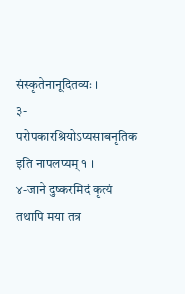संस्कृतेनानूदितव्यः ।
३-परोपकारश्रियोऽप्यसाबनृतिक इति नापलप्यम् १ ।
४-जाने दुष्करमिदं कृत्यं तथापि मया तत्र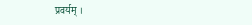प्रवर्यम् ।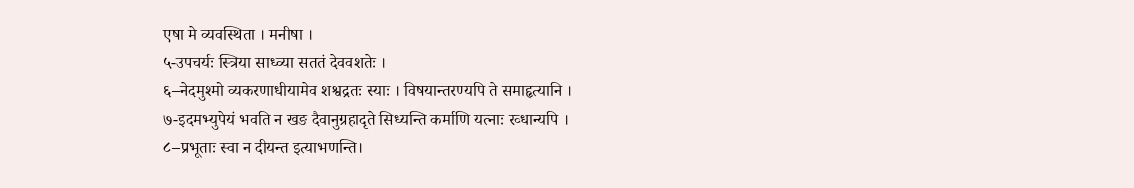एषा मे व्यवस्थिता । मनीषा ।
५-उपचर्यः स्त्रिया साध्व्या सततं देववशतेः ।
६–नेदमुश्मो व्यकरणाधीयामेव शश्वद्रतः स्याः । विषयान्तरण्यपि ते समाहृत्यानि ।
७-इदमभ्युपेयं भवति न खङ दैवानुग्रहादृते सिध्यन्ति कर्माणि यत्नाः रव्धान्यपि ।
८–प्रभूताः स्वा न दीयन्त इत्याभणन्ति।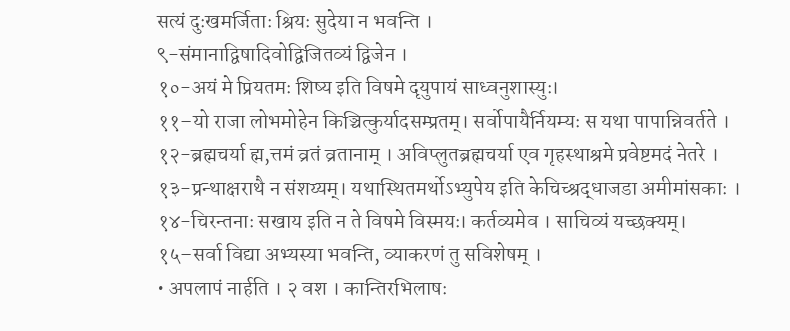सत्यं दुःखमर्जिताः श्रियः सुदेया न भवन्ति ।
९-संमानाद्विषादिवोद्विजितव्यं द्विजेन ।
१०-अयं मे प्रियतमः शिष्य इति विषमे दृयुपायं साध्वनुशास्युः।
११–यो राजा लोभमोहेन किञ्चित्कुर्यादसम्प्रतम्। सर्वोपायैर्नियम्यः स यथा पापान्निवर्तते ।
१२-ब्रह्मचर्या ह्म,त्तमं व्रतं व्रतानाम् । अविप्लुतब्रह्मचर्या एव गृहस्थाश्रमे प्रवेष्टमदं नेतरे ।
१३-प्रन्थाक्षराथै न संशय्यम्। यथास्थितमर्थोऽभ्युपेय इति केचिच्श्रद्धाजडा अमीमांसकाः ।
१४-चिरन्तनाः सखाय इति न ते विषमे विस्मयः। कर्तव्यमेव । साचिव्यं यच्छक्यम्।
१५–सर्वा विद्या अभ्यस्या भवन्ति, व्याकरणं तु सविशेषम् ।
• अपलापं नार्हति । २ वश । कान्तिरभिलाषः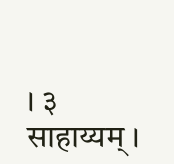। ३ साहाय्यम् ।